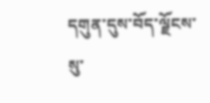དགུན་དུས་བོད་ལྗོངས་སུ་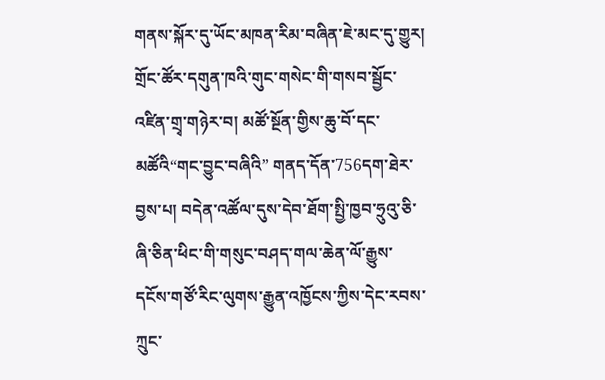གནས་སྐོར་དུ་ཡོང་མཁན་རིམ་བཞིན་ཇེ་མང་དུ་གྱུར། གྲོང་ཚོར་དགུན་ཁའི་གུང་གསེང་གི་གསབ་སྦྱོང་འཛིན་གྲྭ་གཉེར་བ། མཚོ་སྔོན་གྱིས་ཆུ་བོ་དང་མཚོའི“གང་བྱུང་བཞིའི” གནད་དོན་756དག་ཐེར་བྱས་པ། བདེན་འཚོལ་དུས་དེབ་ཐོག་སྤྱི་ཁྱབ་ཧྲུའུ་ཅི་ཞི་ཅིན་ཕིང་གི་གསུང་བཤད་གལ་ཆེན་ལོ་རྒྱུས་དངོས་གཙོ་རིང་ལུགས་རྒྱུན་འཁྱོངས་ཀྱིས་དེང་རབས་ཀྲུང་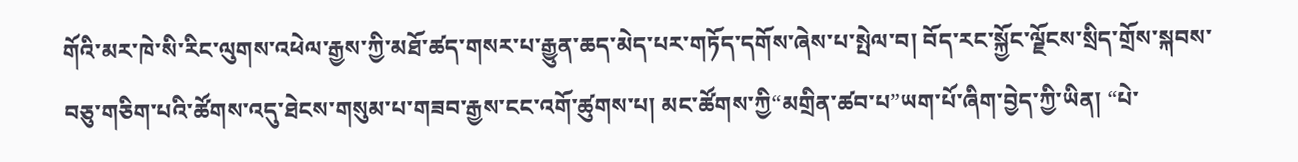གོའི་མར་ཁེ་སི་རིང་ལུགས་འཕེལ་རྒྱས་ཀྱི་མཐོ་ཚད་གསར་པ་རྒྱུན་ཆད་མེད་པར་གཏོད་དགོས་ཞེས་པ་སྤེལ་བ། བོད་རང་སྐྱོང་ལྗོངས་སྲིད་གྲོས་སྐབས་བཅུ་གཅིག་པའི་ཚོགས་འདུ་ཐེངས་གསུམ་པ་གཟབ་རྒྱས་ངང་འགོ་ཚུགས་པ། མང་ཚོགས་ཀྱི“མགྲིན་ཚབ་པ”ཡག་པོ་ཞིག་བྱེད་ཀྱི་ཡིན། “པེ་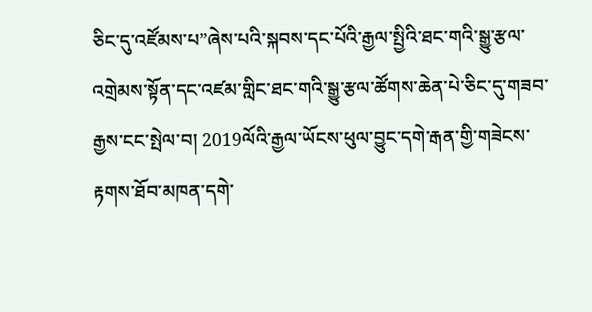ཅིང་དུ་འཛོམས་པ”ཞེས་པའི་སྐབས་དང་པོའི་རྒྱལ་སྤྱིའི་ཐང་གའི་སྒྱུ་རྩལ་འགྲེམས་སྟོན་དང་འཛམ་གླིང་ཐང་གའི་སྒྱུ་རྩལ་ཚོགས་ཆེན་པེ་ཅིང་དུ་གཟབ་རྒྱས་ངང་སྤེལ་བ། 2019ལོའི་རྒྱལ་ཡོངས་ཕུལ་བྱུང་དགེ་རྒན་གྱི་གཟེངས་རྟགས་ཐོབ་མཁན་དགེ་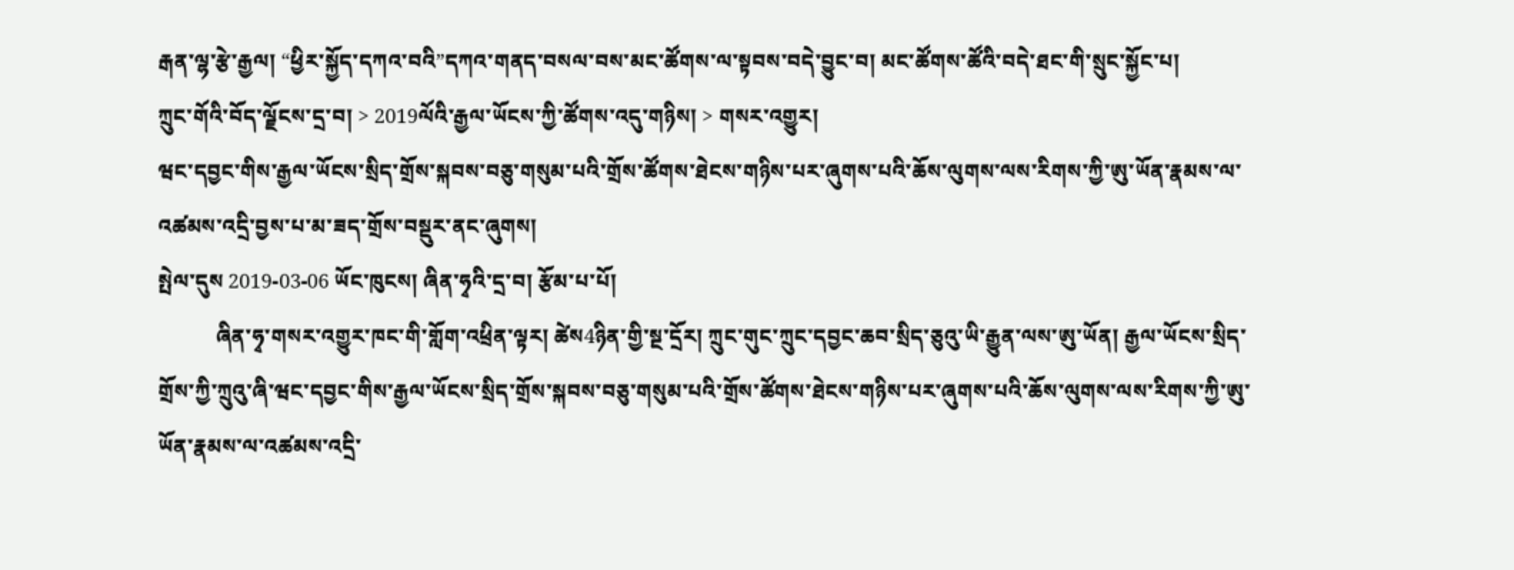རྒན་ལྷ་རྩེ་རྒྱལ། “ཕྱིར་སྐྱོད་དཀའ་བའི”དཀའ་གནད་བསལ་བས་མང་ཚོགས་ལ་སྟབས་བདེ་བྱུང་བ། མང་ཚོགས་ཚོའི་བདེ་ཐང་གི་སྲུང་སྐྱོང་པ།
ཀྲུང་གོའི་བོད་ལྗོངས་དྲ་བ། > 2019ལོའི་རྒྱལ་ཡོངས་ཀྱི་ཚོགས་འདུ་གཉིས། > གསར་འགྱུར།
ཝང་དབྱང་གིས་རྒྱལ་ཡོངས་སྲིད་གྲོས་སྐབས་བཅུ་གསུམ་པའི་གྲོས་ཚོགས་ཐེངས་གཉིས་པར་ཞུགས་པའི་ཆོས་ལུགས་ལས་རིགས་ཀྱི་ཨུ་ཡོན་རྣམས་ལ་འཚམས་འདྲི་བྱས་པ་མ་ཟད་གྲོས་བསྡུར་ནང་ཞུགས།
སྤེལ་དུས 2019-03-06 ཡོང་ཁུངས། ཞིན་ཧྭའི་དྲ་བ། རྩོམ་པ་པོ།
           ཞིན་ཧྭ་གསར་འགྱུར་ཁང་གི་གློག་འཕྲིན་ལྟར། ཚེས4ཉིན་གྱི་སྔ་དྲོར། ཀྲུང་གུང་ཀྲུང་དབྱང་ཆབ་སྲིད་ཅུའུ་ཡི་རྒྱུན་ལས་ཨུ་ཡོན། རྒྱལ་ཡོངས་སྲིད་གྲོས་ཀྱི་ཀྲུའུ་ཞི་ཝང་དབྱང་གིས་རྒྱལ་ཡོངས་སྲིད་གྲོས་སྐབས་བཅུ་གསུམ་པའི་གྲོས་ཚོགས་ཐེངས་གཉིས་པར་ཞུགས་པའི་ཆོས་ལུགས་ལས་རིགས་ཀྱི་ཨུ་ཡོན་རྣམས་ལ་འཚམས་འདྲི་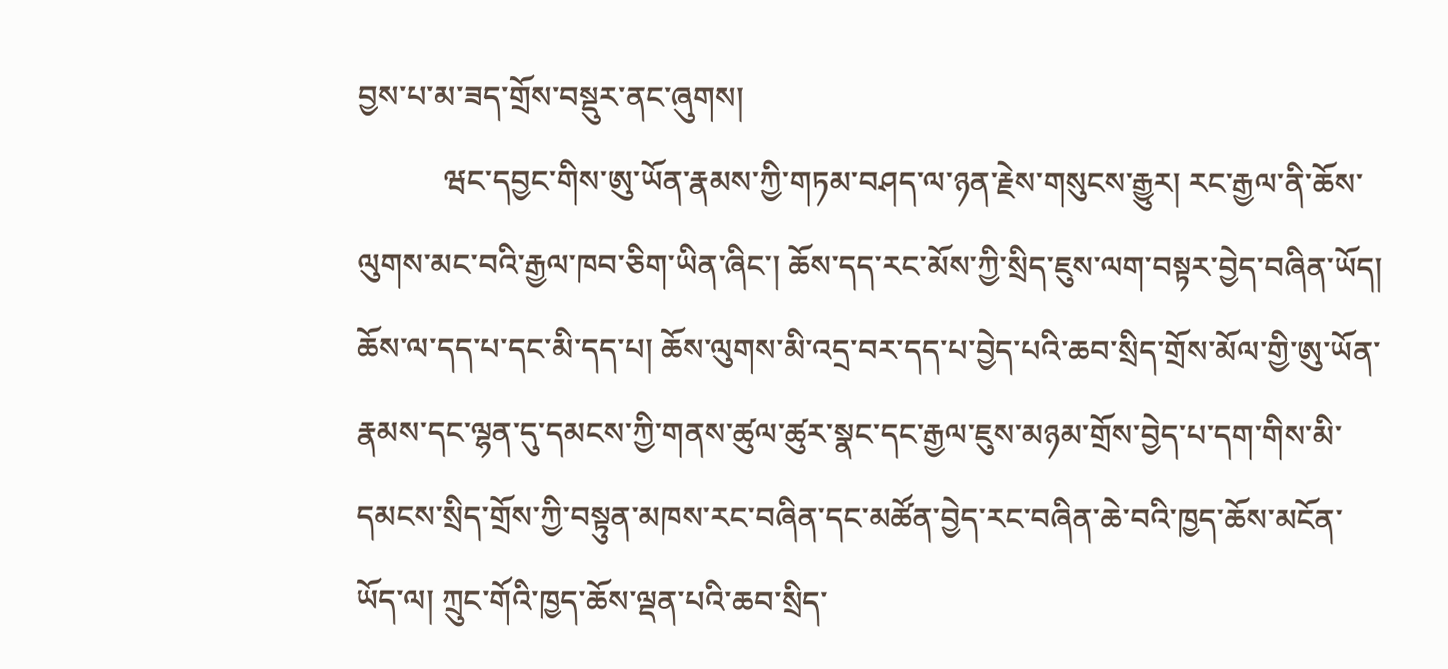བྱས་པ་མ་ཟད་གྲོས་བསྡུར་ནང་ཞུགས།
           ཝང་དབྱང་གིས་ཨུ་ཡོན་རྣམས་ཀྱི་གཏམ་བཤད་ལ་ཉན་རྗེས་གསུངས་རྒྱུར། རང་རྒྱལ་ནི་ཆོས་ལུགས་མང་བའི་རྒྱལ་ཁབ་ཅིག་ཡིན་ཞིང་། ཆོས་དད་རང་མོས་ཀྱི་སྲིད་ཇུས་ལག་བསྟར་བྱེད་བཞིན་ཡོད།  ཆོས་ལ་དད་པ་དང་མི་དད་པ། ཆོས་ལུགས་མི་འདྲ་བར་དད་པ་བྱེད་པའི་ཆབ་སྲིད་གྲོས་མོལ་གྱི་ཨུ་ཡོན་རྣམས་དང་ལྷན་དུ་དམངས་ཀྱི་གནས་ཚུལ་ཚུར་སྣང་དང་རྒྱལ་ཇུས་མཉམ་གྲོས་བྱེད་པ་དག་གིས་མི་དམངས་སྲིད་གྲོས་ཀྱི་བསྟུན་མཁས་རང་བཞིན་དང་མཚོན་བྱེད་རང་བཞིན་ཆེ་བའི་ཁྱད་ཆོས་མངོན་ཡོད་ལ། ཀྲུང་གོའི་ཁྱད་ཆོས་ལྡན་པའི་ཆབ་སྲིད་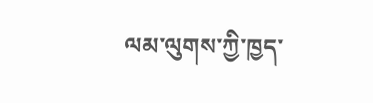ལམ་ལུགས་ཀྱི་ཁྱད་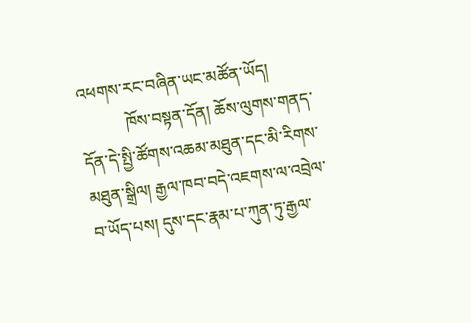འཕགས་རང་བཞིན་ཡང་མཚོན་ཡོད།
           ཁོས་བསྟན་དོན། ཆོས་ལུགས་གནད་དོན་དེ་སྤྱི་ཚོགས་འཆམ་མཐུན་དང་མི་རིགས་མཐུན་སྒྲིལ། རྒྱལ་ཁབ་བདེ་འཇགས་ལ་འབྲེལ་བ་ཡོད་པས། དུས་དང་རྣམ་པ་ཀུན་ཏུ་རྒྱལ་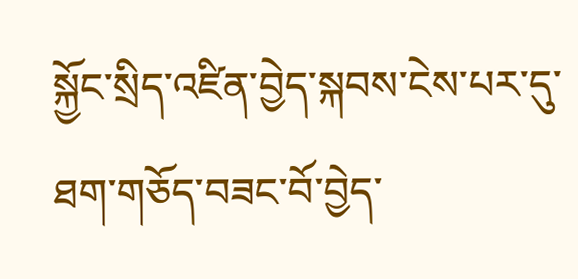སྐྱོང་སྲིད་འཛིན་བྱེད་སྐབས་ངེས་པར་དུ་ཐག་གཅོད་བཟང་བོ་བྱེད་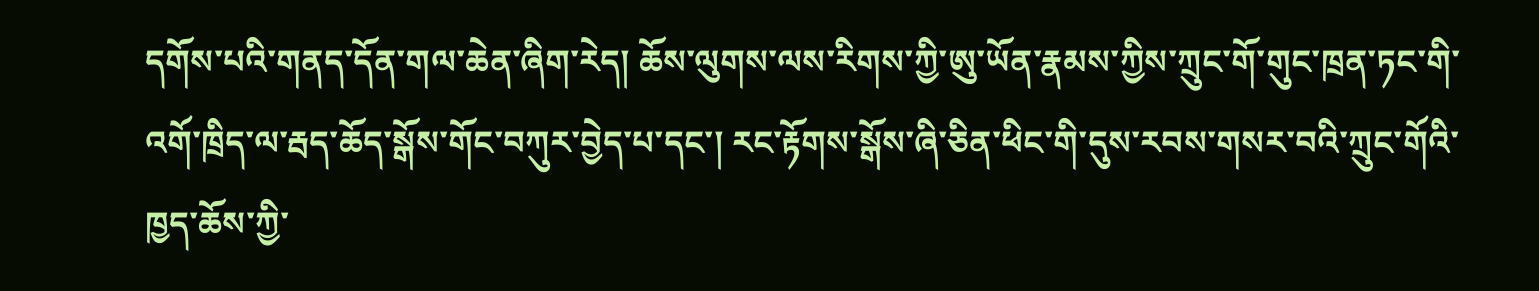དགོས་པའི་གནད་དོན་གལ་ཆེན་ཞིག་རེད། ཆོས་ལུགས་ལས་རིགས་ཀྱི་ཨུ་ཡོན་རྣམས་ཀྱིས་ཀྲུང་གོ་གུང་ཁྲན་ཏང་གི་འགོ་ཁྲིད་ལ་རྦད་ཆོད་སྒོས་གོང་བཀུར་བྱེད་པ་དང་། རང་རྟོགས་སྒོས་ཞི་ཅིན་ཕིང་གི་དུས་རབས་གསར་བའི་ཀྲུང་གོའི་ཁྱད་ཆོས་ཀྱི་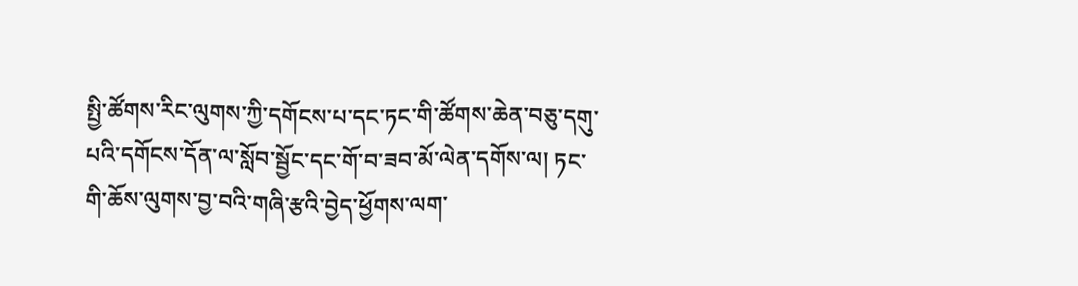སྤྱི་ཚོགས་རིང་ལུགས་ཀྱི་དགོངས་པ་དང་ཏང་གི་ཚོགས་ཆེན་བཅུ་དགུ་པའི་དགོངས་དོན་ལ་སློབ་སྦྱོང་དང་གོ་བ་ཟབ་མོ་ལེན་དགོས་ལ། ཏང་གི་ཆོས་ལུགས་བྱ་བའི་གཞི་རྩའི་བྱེད་ཕྱོགས་ལག་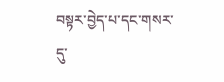བསྟར་བྱེད་པ་དང་གསར་དུ་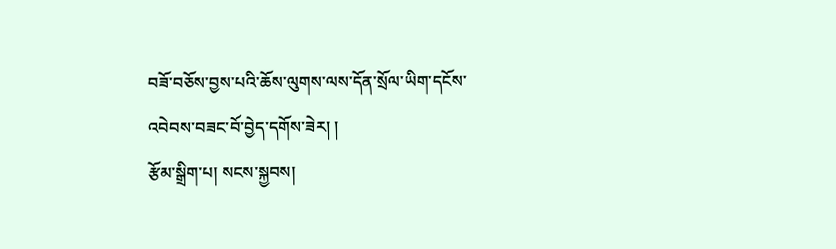བཟོ་བཅོས་བྱས་པའི་ཆོས་ལུགས་ལས་དོན་སྲོལ་ཡིག་དངོས་འབེབས་བཟང་བོ་བྱེད་དགོས་ཟེར། །
རྩོམ་སྒྲིག་པ། སངས་སྐྱབས།